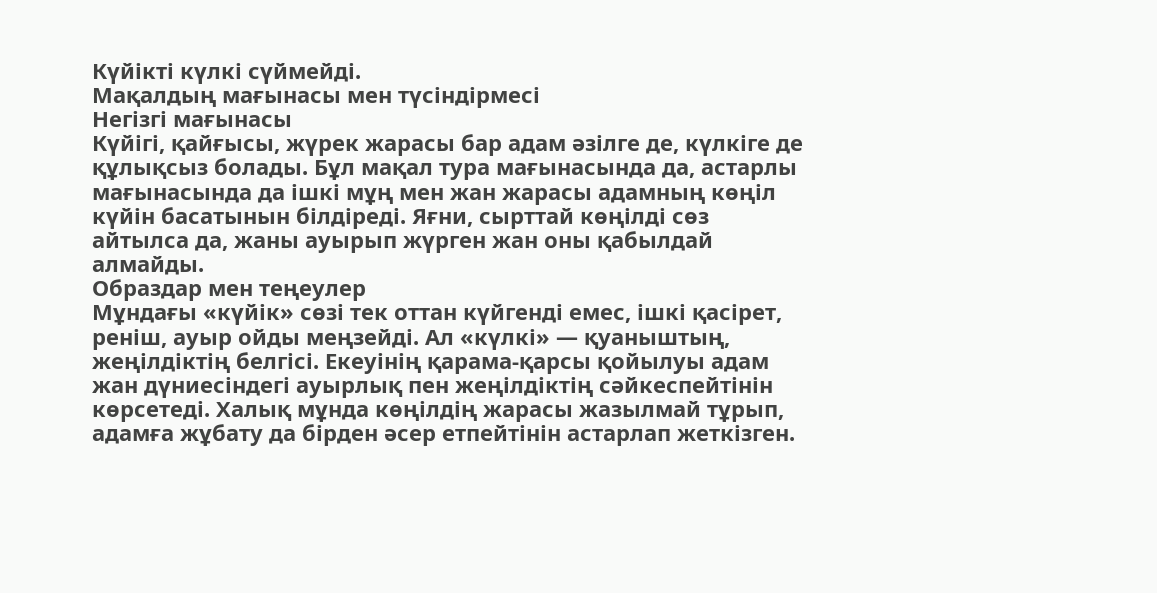Күйікті күлкі сүймейді.
Мақалдың мағынасы мен түсіндірмесі
Негізгі мағынасы
Күйігі, қайғысы, жүрек жарасы бар адам әзілге де, күлкіге де құлықсыз болады. Бұл мақал тура мағынасында да, астарлы мағынасында да ішкі мұң мен жан жарасы адамның көңіл күйін басатынын білдіреді. Яғни, сырттай көңілді сөз айтылса да, жаны ауырып жүрген жан оны қабылдай алмайды.
Образдар мен теңеулер
Мұндағы «күйік» сөзі тек оттан күйгенді емес, ішкі қасірет, реніш, ауыр ойды меңзейді. Ал «күлкі» — қуаныштың, жеңілдіктің белгісі. Екеуінің қарама-қарсы қойылуы адам жан дүниесіндегі ауырлық пен жеңілдіктің сәйкеспейтінін көрсетеді. Халық мұнда көңілдің жарасы жазылмай тұрып, адамға жұбату да бірден әсер етпейтінін астарлап жеткізген.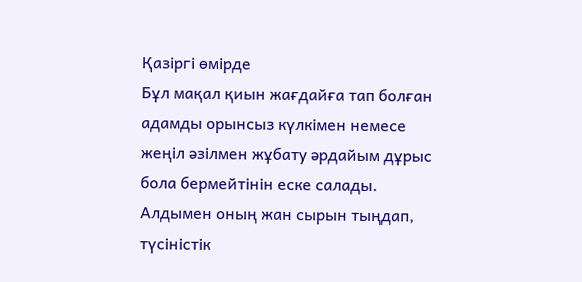Қазіргі өмірде
Бұл мақал қиын жағдайға тап болған адамды орынсыз күлкімен немесе жеңіл әзілмен жұбату әрдайым дұрыс бола бермейтінін еске салады. Алдымен оның жан сырын тыңдап, түсіністік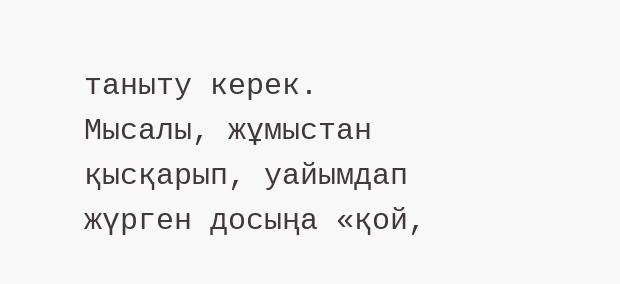таныту керек. Мысалы, жұмыстан қысқарып, уайымдап жүрген досыңа «қой,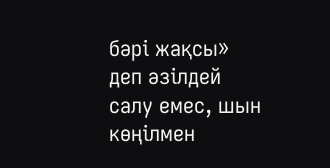бәрі жақсы» деп әзілдей салу емес, шын көңілмен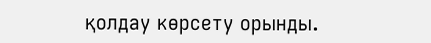қолдау көрсету орынды.